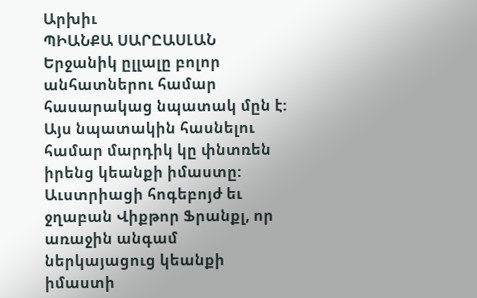Արխիւ
ՊԻԱՆՔԱ ՍԱՐԸԱՍԼԱՆ
Երջանիկ ըլլալը բոլոր անհատներու համար հասարակաց նպատակ մըն է: Այս նպատակին հասնելու համար մարդիկ կը փնտռեն իրենց կեանքի իմաստը: Աւստրիացի հոգեբոյժ եւ ջղաբան Վիքթոր Ֆրանքլ, որ առաջին անգամ ներկայացուց կեանքի իմաստի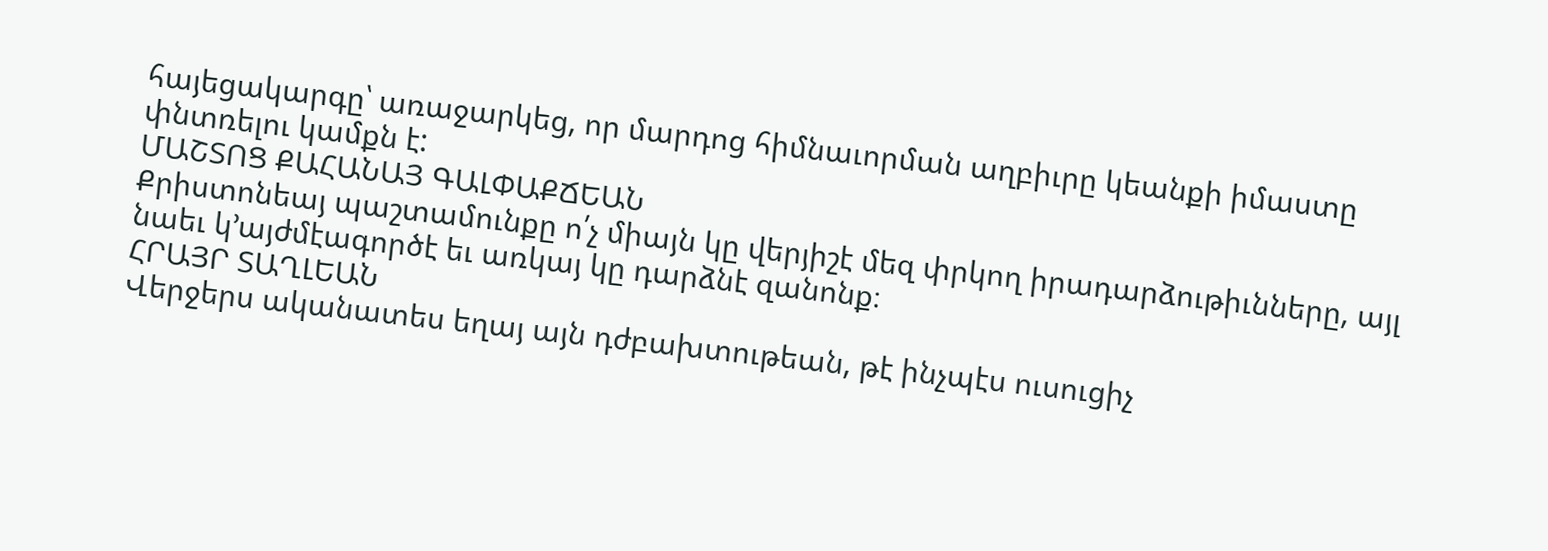հայեցակարգը՝ առաջարկեց, որ մարդոց հիմնաւորման աղբիւրը կեանքի իմաստը փնտռելու կամքն է:
ՄԱՇՏՈՑ ՔԱՀԱՆԱՅ ԳԱԼՓԱՔՃԵԱՆ
Քրիստոնեայ պաշտամունքը ո՛չ միայն կը վերյիշէ մեզ փրկող իրադարձութիւնները, այլ նաեւ կ՚այժմէագործէ եւ առկայ կը դարձնէ զանոնք։
ՀՐԱՅՐ ՏԱՂԼԵԱՆ
Վերջերս ականատես եղայ այն դժբախտութեան, թէ ինչպէս ուսուցիչ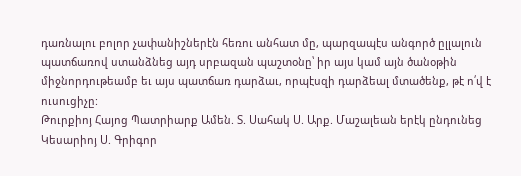դառնալու բոլոր չափանիշներէն հեռու անհատ մը, պարզապէս անգործ ըլլալուն պատճառով ստանձնեց այդ սրբազան պաշտօնը՝ իր այս կամ այն ծանօթին միջնորդութեամբ եւ այս պատճառ դարձաւ, որպէսզի դարձեալ մտածենք, թէ ո՛վ է ուսուցիչը:
Թուրքիոյ Հայոց Պատրիարք Ամեն. Տ. Սահակ Ս. Արք. Մաշալեան երէկ ընդունեց Կեսարիոյ Ս. Գրիգոր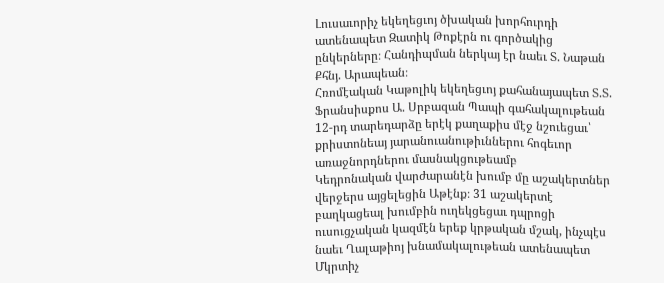Լուսաւորիչ եկեղեցւոյ ծխական խորհուրդի ատենապետ Զատիկ Թոքէրն ու գործակից ընկերները։ Հանդիպման ներկայ էր նաեւ Տ. Նաթան Քհնյ. Արապեան։
Հռոմէական Կաթոլիկ եկեղեցւոյ քահանայապետ Տ.Տ. Ֆրանսիսքոս Ա. Սրբազան Պապի գահակալութեան 12-րդ տարեդարձը երէկ քաղաքիս մէջ նշուեցաւ՝ քրիստոնեայ յարանուանութիւններու հոգեւոր առաջնորդներու մասնակցութեամբ
Կեդրոնական վարժարանէն խումբ մը աշակերտներ վերջերս այցելեցին Աթէնք։ 31 աշակերտէ բաղկացեալ խումբին ուղեկցեցաւ դպրոցի ուսուցչական կազմէն երեք կրթական մշակ, ինչպէս նաեւ Ղալաթիոյ խնամակալութեան ատենապետ Մկրտիչ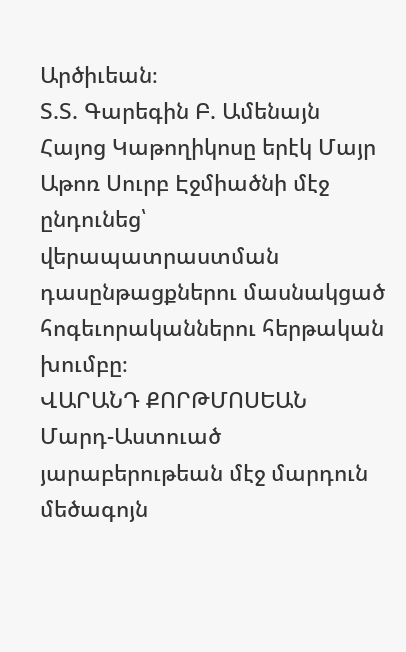Արծիւեան։
Տ.Տ. Գարեգին Բ. Ամենայն Հայոց Կաթողիկոսը երէկ Մայր Աթոռ Սուրբ Էջմիածնի մէջ ընդունեց՝ վերապատրաստման դասընթացքներու մասնակցած հոգեւորականներու հերթական խումբը։
ՎԱՐԱՆԴ ՔՈՐԹՄՈՍԵԱՆ
Մարդ-Աստուած յարաբերութեան մէջ մարդուն մեծագոյն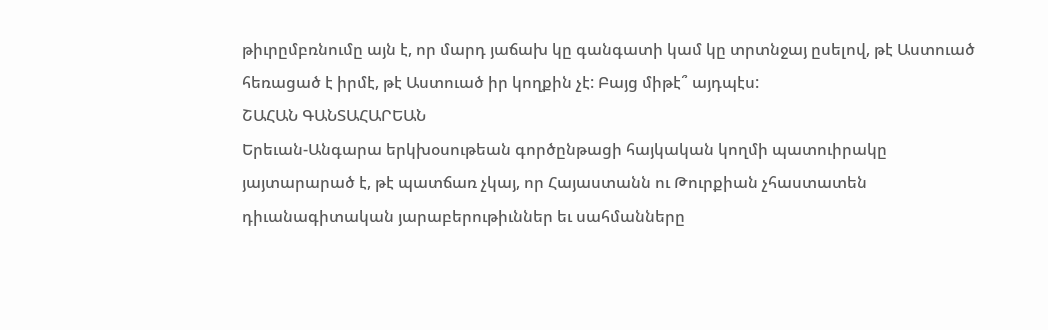թիւրըմբռնումը այն է, որ մարդ յաճախ կը գանգատի կամ կը տրտնջայ ըսելով, թէ Աստուած հեռացած է իրմէ, թէ Աստուած իր կողքին չէ: Բայց միթէ՞ այդպէս:
ՇԱՀԱՆ ԳԱՆՏԱՀԱՐԵԱՆ
Երեւան-Անգարա երկխօսութեան գործընթացի հայկական կողմի պատուիրակը յայտարարած է, թէ պատճառ չկայ, որ Հայաստանն ու Թուրքիան չհաստատեն դիւանագիտական յարաբերութիւններ եւ սահմանները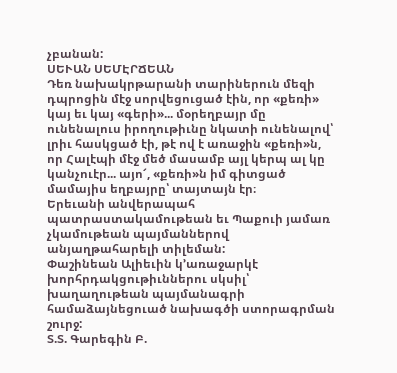չբանան:
ՍԵՒԱՆ ՍԵՄԷՐՃԵԱՆ
Դեռ նախակրթարանի տարիներուն մեզի դպրոցին մէջ սորվեցուցած էին, որ «քեռի» կայ եւ կայ «գերի»... մօրեղբայր մը ունենալուս իրողութիւնը նկատի ունենալով՝ լրիւ հասկցած էի, թէ ով է առաջին «քեռի»ն, որ Հալէպի մէջ մեծ մասամբ այլ կերպ ալ կը կանչուէր... այո՜, «քեռի»ն իմ գիտցած մամայիս եղբայրը՝ տայտայն էր։
Երեւանի անվերապահ պատրաստակամութեան եւ Պաքուի յամառ չկամութեան պայմաններով անյաղթահարելի տիլեման:
Փաշինեան Ալիեւին կ՚առաջարկէ խորհրդակցութիւններու սկսիլ՝ խաղաղութեան պայմանագրի համաձայնեցուած նախագծի ստորագրման շուրջ:
Տ.Տ. Գարեգին Բ.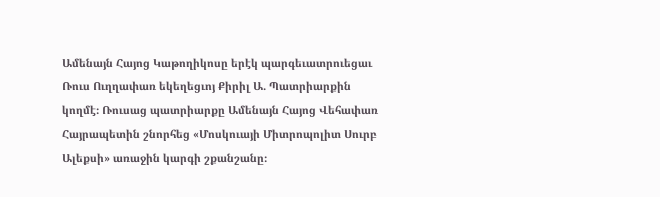Ամենայն Հայոց Կաթողիկոսը երէկ պարգեւատրուեցաւ Ռուս Ուղղափառ եկեղեցւոյ Քիրիլ Ա. Պատրիարքին կողմէ։ Ռուսաց պատրիարքը Ամենայն Հայոց Վեհափառ Հայրապետին շնորհեց «Մոսկուայի Միտրոպոլիտ Սուրբ Ալեքսի» առաջին կարգի շքանշանը։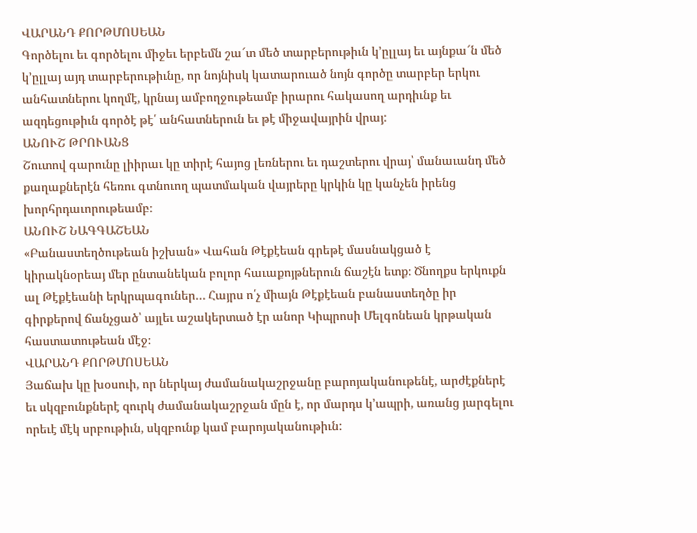ՎԱՐԱՆԴ ՔՈՐԹՄՈՍԵԱՆ
Գործելու եւ գործելու միջեւ երբեմն շա՜տ մեծ տարբերութիւն կ՚ըլլայ եւ այնքա՜ն մեծ կ՚ըլլայ այդ տարբերութիւնը, որ նոյնիսկ կատարուած նոյն գործը տարբեր երկու անհատներու կողմէ, կրնայ ամբողջութեամբ իրարու հակասող արդիւնք եւ ազդեցութիւն գործէ թէ՛ անհատներուն եւ թէ միջավայրին վրայ:
ԱՆՈՒՇ ԹՐՈՒԱՆՑ
Շուտով գարունը լիիրաւ կը տիրէ հայոց լեռներու եւ դաշտերու վրայ՝ մանաւանդ մեծ քաղաքներէն հեռու գտնուող պատմական վայրերը կրկին կը կանչեն իրենց խորհրդաւորութեամբ։
ԱՆՈՒՇ ՆԱԳԳԱՇԵԱՆ
«Բանաստեղծութեան իշխան» Վահան Թէքէեան գրեթէ մասնակցած է կիրակնօրեայ մեր ընտանեկան բոլոր հաւաքոյթներուն ճաշէն ետք։ Ծնողքս երկուքն ալ Թէքէեանի երկրպագուներ… Հայրս ո՛չ միայն Թէքէեան բանաստեղծը իր գիրքերով ճանչցած՝ այլեւ աշակերտած էր անոր Կիպրոսի Մելգոնեան կրթական հաստատութեան մէջ։
ՎԱՐԱՆԴ ՔՈՐԹՄՈՍԵԱՆ
Յաճախ կը խօսուի, որ ներկայ ժամանակաշրջանը բարոյականութենէ, արժէքներէ եւ սկզբունքներէ զուրկ ժամանակաշրջան մըն է, որ մարդս կ՚ապրի, առանց յարգելու որեւէ մէկ սրբութիւն, սկզբունք կամ բարոյականութիւն: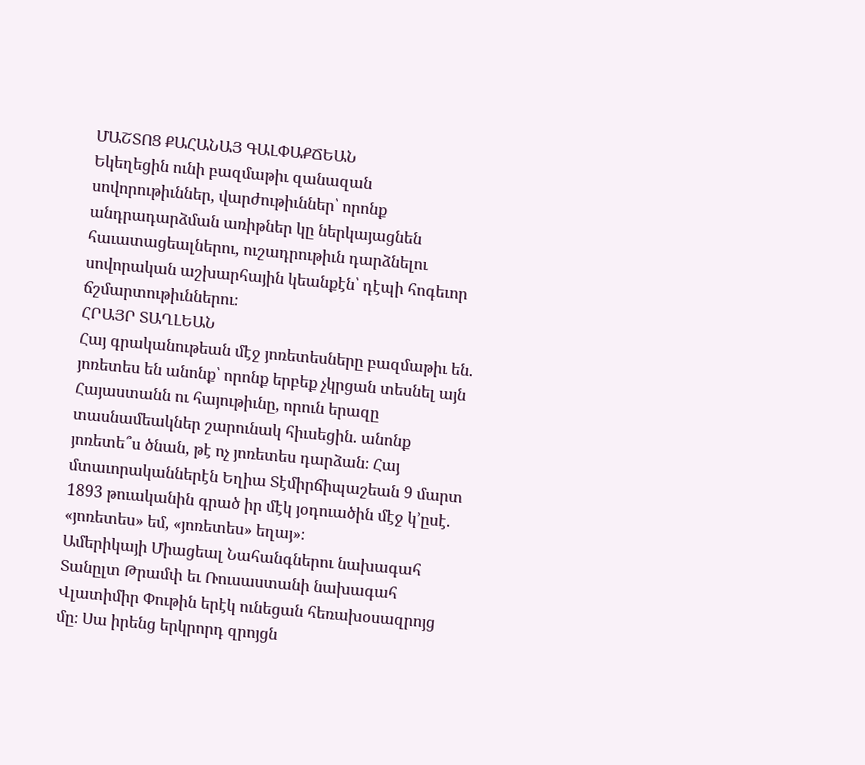ՄԱՇՏՈՑ ՔԱՀԱՆԱՅ ԳԱԼՓԱՔՃԵԱՆ
Եկեղեցին ունի բազմաթիւ զանազան սովորութիւններ, վարժութիւններ՝ որոնք անդրադարձման առիթներ կը ներկայացնեն հաւատացեալներու, ուշադրութիւն դարձնելու սովորական աշխարհային կեանքէն՝ դէպի հոգեւոր ճշմարտութիւններու։
ՀՐԱՅՐ ՏԱՂԼԵԱՆ
Հայ գրականութեան մէջ յոռետեսները բազմաթիւ են. յոռետես են անոնք՝ որոնք երբեք չկրցան տեսնել այն Հայաստանն ու հայութիւնը, որուն երազը տասնամեակներ շարունակ հիւսեցին. անոնք յոռետե՞ս ծնան, թէ ոչ յոռետես դարձան։ Հայ մտաւորականներէն Եղիա Տէմիրճիպաշեան 9 մարտ 1893 թուականին գրած իր մէկ յօդուածին մէջ կ՚ըսէ. «յոռետես» եմ, «յոռետես» եղայ»։
Ամերիկայի Միացեալ Նահանգներու նախագահ Տանըլտ Թրամփ եւ Ռուսաստանի նախագահ Վլատիմիր Փութին երէկ ունեցան հեռախօսազրոյց մը։ Սա իրենց երկրորդ զրոյցն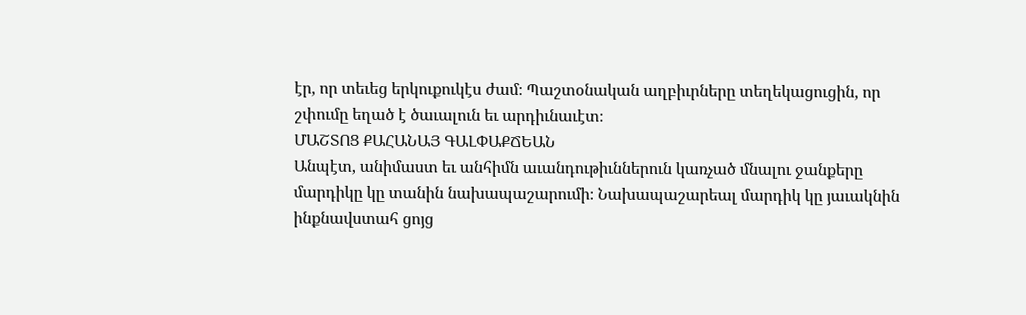էր, որ տեւեց երկուքուկէս ժամ։ Պաշտօնական աղբիւրները տեղեկացուցին, որ շփումը եղած է ծաւալուն եւ արդիւնաւէտ։
ՄԱՇՏՈՑ ՔԱՀԱՆԱՅ ԳԱԼՓԱՔՃԵԱՆ
Անպէտ, անիմաստ եւ անհիմն աւանդութիւններուն կառչած մնալու ջանքերը մարդիկը կը տանին նախապաշարումի։ Նախապաշարեալ մարդիկ կը յաւակնին ինքնավստահ ցոյց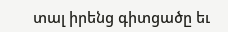տալ իրենց գիտցածը եւ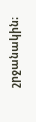շրջանակին։